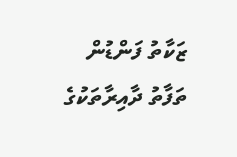ޒަކާތު ފަންޑުން ތަފާތު ދާއިރާތަކުގެ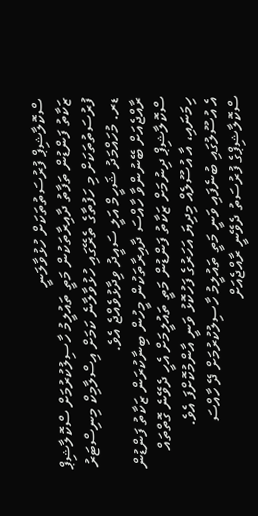ސްކޮލާޝިޕް ފުރުސަތުތަކަށް ހުޅުވާލަނީ
ޒަކާތު ފަންޑުން ތަފާތު ދާއިރާތަކުން މަތީ ތައުލީމު ހާސިލުކުރުމަށް ސްކޮލާޝިޕް ފުރުސަތުތަކަށް މި ހަފުތާގެ ތެރޭގައި ހުޅުވާލާނެ ކަމަށް އިސްލާމިކް މިނިސްޓަރު ޑރ. މުހައްމަދު ޝަހީމް އަލީ ސައީދު ވިދާޅުވެއްޖެ އެވެ.
ރާއްޖެއަށް ބޭނުންވާ ހާއްސަ ދާއިރާތަކުން މީހުން ބިނާކުރަން ޒަކާތު ފަންޑުން ސްކޮލާޝިޕް ދިނުމަށް ޒަކާތު ފަންޑުން މަތީ ތައުލީމަށް އެހީ ދެވޭނެ ގޮތްތައް ހިމަނައި، އާ އުސޫލެއް މިދިޔަ އަހަރުގެ ފަހުކޮޅު ވަނީ އާންމުކޮށްފަ އެވެ.
އެ އުސޫލުގައި ބުނެފައި ވަނީ މަތީ ތައުލީމު ހާސިލުކުރުމަށް ދޭ ހާއްސަ ސްކޮލާޝިޕްގެ ފުރުސަތު ދެވޭނީ ރާއްޖެއަށް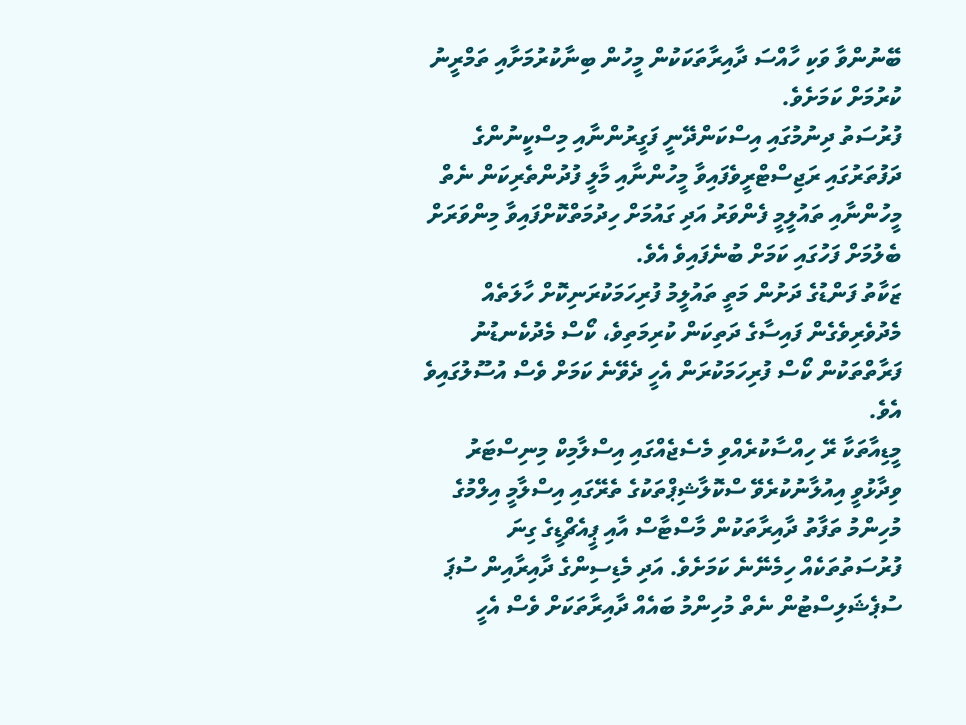ބޭނުންވާ ވަކި ހާއްސަ ދާއިރާތަކަކުން މީހުން ބިނާކުރުމަށާއި ތަމްރީނު ކުރުމަށް ކަމަށެވެ.
ފުރުސަތު ދިނުމުގައި އިސްކަންދޭނީ ފަގީރުންނާއި މިސްކީނުންގެ ދަފުތަރުގައި ރަޖިސްޓްރީވެފައިވާ މީހުންނާއި މާލީ ފުދުންތެރިކަން ނެތް މީހުންނާއި ތައުލީމީ ފެންވަރު އަދި ގައުމަށް ހިދުމަތްކޮށްފައިވާ މިންވަރަށް ބެލުމަށް ފަހުގައި ކަމަށް ބުނެފައިވެ އެވެ.
ޒަކާތު ފަންޑުގެ ދަށުން މަތީ ތައުލީމު ފުރިހަމަކުރަނިކޮށް ހާލަތެއް މެދުވެރިވެގެން ފައިސާގެ ދަތިކަން ކުރިމަތިވެ، ކޯސް މެދުކެނޑުނު ފަރާތްތަކުން ކޯސް ފުރިހަމަކުރަން އެހީ ދެވޭނެ ކަމަށް ވެސް އުސޫލުގައިވެ އެވެ.
މީޑިއާތަކާ ރޭ ހިއްސާކުރެއްވި މެސެޖެއްގައި އިސްލާމިކް މިނިސްޓަރު ވިދާޅުވީ އިއުލާނުކުރެވޭ ސްކޮލާޝިޕްތަކުގެ ތެރޭގައި އިސްލާމީ އިލްމުގެ މުހިންމު ތަފާތު ދާއިރާތަކުން މާސްޓާސް އާއި ޕީއެޗްޑީގެ ގިނަ ފުރުސަތުތަކެއް ހިމެނޭނެ ކަމަށެވެ. އަދި މެޑިސިންގެ ދާއިރާއިން ސުޕަ ސުޕެޝަލިސްޓުން ނެތް މުހިންމު ބައެއް ދާއިރާތަކަށް ވެސް އެހީ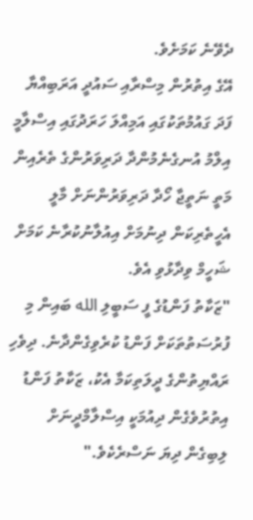ދެވޭނެ ކަމަށެވެ.
އޭގެ އިތުރުން މިސްރާއި ސައުދީ އަރަބިއްޔާ ފަދަ ގައުމުތަކުގައި އަމިއްލަ ހަރަދުގައި އިސްލާމީ އިލްމު އުނގެނެމުންދާ ދަރިވަރުންގެ ތެރެއިން މަތީ ނަތީޖާ ހޯދާ ދަރިވަރުންނަށް މާލީ އެހީތެރިކަން ދިނުމަށް އިއުލާނުކުރާނެ ކަމަށް ޝަހީމް ވިދާޅުވި އެވެ.
"ޒަކާތު ފަންޑުގެ ފީ ސަބީލި الله ބައިން މި ފުރުސަތުތަކަށް ފަންޑު ކުރެވިގެންދާނެ. ދިވެހި ރައްޔިތުންގެ ދީލަތިކަމާ އެކު، ޒަކާތު ފަންޑު އިތުރުވެގެން ދިއުމަކީ އިސްލާމްދީނަށް ލިބިގެން ދިޔަ ނަސްރެކެވެ."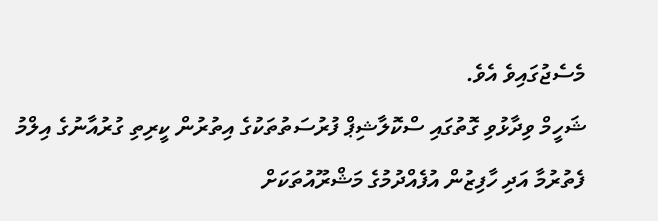މެސެޖުގައިވެ އެވެ.
ޝަހީމް ވިދާޅުވި ގޮތުގައި ސްކޮލާޝިޕް ފުރުސަތުތަކުގެ އިތުރުން ކީރިތި ގުރުއާނުގެ އިލްމު ފެތުރުމާ އަދި ހާފިޒުން އުފެއްދުމުގެ މަޝްރޫއުތަކަށް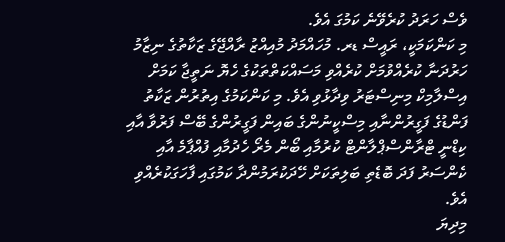ވެސް ހަރަދު ކުރެވޭނެ ކަމުގަ އެވެ.
މި ކަންކަމަކީ، ރައީސް ޑރ. މުހައްމަދު މުއިއްޒު ރާއްޖޭގެ ޒަކާތުގެ ނިޒާމު ހަރުދަނާ ކުރެއްވުމަށް ކުރެއްވި މަސައްކަތްތަކުގެ ހެޔޮ ނަތީޖާ ކަމަށް އިސްލާމިކް މިނިސްޓަރު ވިދާޅުވި އެވެ. މި ކަންކަމުގެ އިތުރުން ޒަކާތު ފަންޑުގެ ފަގީރުންނާއި މިސްކީނުންގެ ބައިން ފަގީރުންގެ ބޭސް ފަރުވާ އާއި ކިޑްނީ ޓްރާންސްޕްލާންޓް ކުރުމާއި ބޯން މެރޯ ހެދުމާއި ފުއްޕާމެ އާއި ކެންސަރު ފަދަ ބޮޑެތި ބަލިތަކަށް ހޭދަކުރަމުންދާ ކަމުގައި ފާހަގަކުރެއްވި އެވެ.
މިދިޔަ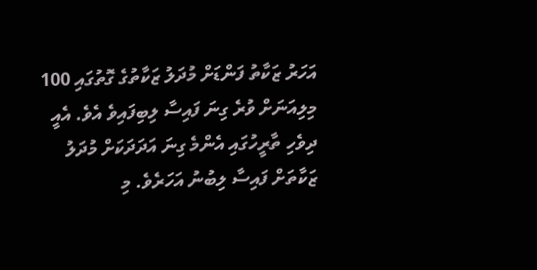އަހަރު ޒަކާތު ފަންޑަށް މުދަލު ޒަކާތުގެ ގޮތުގައި 100 މިލިއަނަށް ވުރެ ގިނަ ފައިސާ ލިބިފައިވެ އެވެ. އެއީ ދިވެހި ތާރީހުގައި އެންމެ ގިނަ އަދަދަކަށް މުދަލު ޒަކާތަށް ފައިސާ ލިބުނު އަހަރެވެ. މި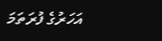އަހަރުގެ ފުރަތަމަ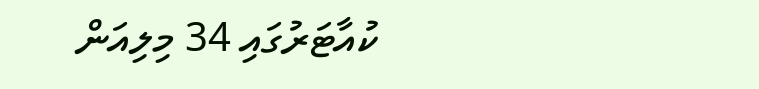ކުއާޓަރުގައި 34 މިލިއަން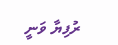ރުފިޔާ ވަނީ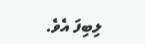ލިބިފަ އެވެ.